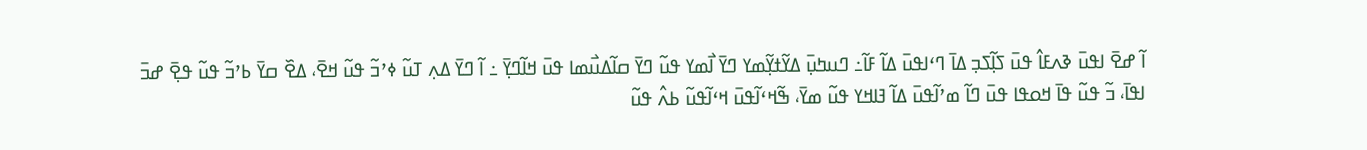ߊ߬ ߝߐ߫ ߊߟߎ߫ ߢߍߓߊ߮ ߟߎ߫ ߖߊ߲߬ߖߏ߲ ߡߊ߫ ߣߵߊߟߎ߫ ߡߊ߬ ߓߊ߬߸ ߣߎߤߎ߲߫ ߡߌ߬ߙߌ߲߬ߘߌ ߣߌ߫ ߊ߯ߘߌ ߟߎ߬ ߣߌ߫ ߛߊ߬ߡߎ߯ߘߊ ߟߎ߫ ߞߊ߬ߣߌ߲߫ ߸ ߊ߬ ߣߌ߫ ߡߍ߲ ߠߎ߬ ߦߴߏ߬ ߟߎ߬ ߞߐ߫، ߡߐ߰ ߛߌ߫ ߕߴߏ߬ ߟߎ߬ ߟߐ߲߫ ߝߏ߫ ߊߟߊ߫، ߏ߬ ߟߎ߬ ߟߊ߫ ߞߋߟߊ ߟߎ߫ ߣߊ߬ ߘߴߊ߬ߟߎ߫ ߡߊ߬ ߔߊߞߌ ߟߎ߬ ߘߌ߫، ߒ߬ߞߵߊ߬ߟߎ߫ ߞߵߊ߬ߟߎ߬ ߕߍ߮ ߟߎ߬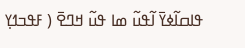ߟߊߛߊ߬ߦߌ߫ ߊ߬ߟߎ߬ ߘߊ ߟߎ߬ ߞߣߐ߫ ( ߓߟߏߗߌ߲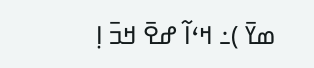ߘߌ߫ )߸ ߞߵߊ߬ ߝߐ߫ ߞߏ߫ ߊ߲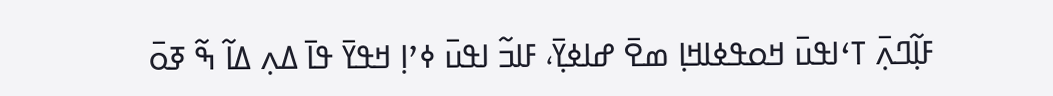ߓߊ߲߬ߣߍ߲߫ ߠߵߊߟߎ߫ ߞߋߟߦߊߞߊ߲ ߘߐ߫ ߝߊߦߌ߲߫، ߓߊߏ߬ ߊߟߎ߫ ߦߴߊ߲ ߞߟߌ߫ ߟߊ߫ ߡߍ߲ ߡߊ߬ ߒ߬ ߧߋ߫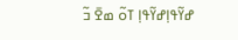ߝߌ߬ߟߊ߲ߝߌ߬ߟߊ߲ ߠߋ߬ ߘߐ߫ ߏ߬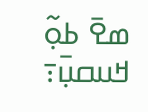ߘߐ߫ ߕߋ߲߬ ߞߎߛߎ߲߫߹